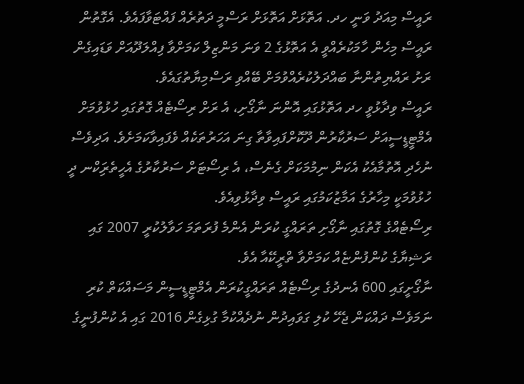ރައީސް މިއަދު ވަނީ ހދ. އަތޮޅަށް އަތޮޅަށް ރަސްމީ ދަތުރެއް ފައްޓަވާފައެވެ. އެގޮތުން ރައީސް މިހެން ހާމަކުރެއްވީ އެ އަތޮޅުގެ 2 ވަނަ މަންޒިލް ކަމަށްވާ ފިއްލަދޫއަށް ވަޑައިގެން ރަށު ރައްޔިތުންނާ ބައްދަލުކުރެއްވުމަށް ބޭއްވި ރަސްމިޔާތުގައެވެ.
ރައީސް ވިދާޅުވީ ހދ އަތޮޅުގައި އޮންނަ ނާގޯށި، އެ ރަށް ރިސޯޓެއް ގޮތުގައި ހުޅުވުމަށް އެމްޓީޑީސީއަށް ސަރުކާރުން ދޫކޮށްފައިވާތާ ގިނަ އަހަރުތަކެއް ވެފައިވާކަމަށެވެ. އަދިވެސް ނުހެދި އޮތުމާއެކު އެކަން ނިމުމަކަށް ގެނެސް، އެ ރިސޯޓަށް ސަރުކާރުގެ އެހީތެރިަކްނ ދީ ހުޅުވުމަކީ މިހާރުގެ އަމާޒުކަމުގައި ރައީސް ވިދާޅުވިއެވެ.
ރިސޯޓެއްގެ ގޮތުގައި ނާގޯށި ތަރައްގީ ކުރަން އެންމެ ފުރަތަމަ ހަވާލުކުރީ 2007 ގައި ރަޝިޔާގެ ކުންފުންޏެއް ކަމަށްވާ ތްރީކޭއާ އެވެ.
ނާގޯށީގައި 600 އެނދުގެ ރިސޯޓެއް ތަރައްގީކުރަން އެމްޓީޑީސީން މަސައްކަތް ކުރި ނަމަވެސް ދައްކަން ޖެހޭ ކުލި ގަވައިދުން ނުދެއްކުމާ ގުޅިގެން 2016 ގައި އެ ކުންފުނީގެ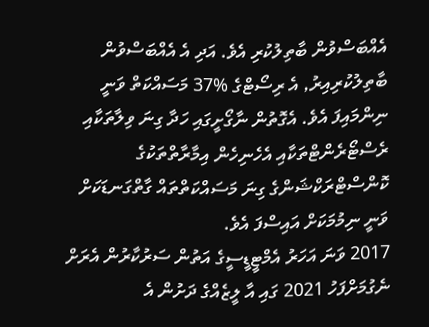އެއްބަސްވުން ބާތިލުކުރި އެވެ. އަދި އެ އެއްބަސްވުން ބާތިލުކުރިއިރު, އެ ރިސޯޓްގެ %37 މަސައްކަތް ވަނީ ނިންމައިފަ އެވެ. އެގޮތުން ނާގޯށީގައި ހަދާ ގިނަ ވިލާތަކާއި ރެސްޓޯރެންޓްތަކާއި އެހެނިހެން އިމާރާތްތަކުގެ ކޮންސްޓްރަކްޝަންގެ ގިނަ މަސައްކަތްތައް ގާތްގަނޑަކަށް ވަނީ ނިމުމަކަށް އައިސްފަ އެވެ.
2017 ވަނަ އަހަރު އެމްޓީޑީސީގެ އަތުން ސަރުކާރުން އެރަށް ނެގުމަށްފަހު 2021 ގައި އާ ލީޒެއްގެ ދަށުން އެ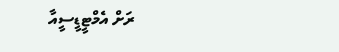ރަށް އެމްޓީޑީސީއާ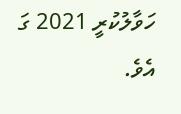ހަވާލުކުރީ 2021 ގަ އެވެ.